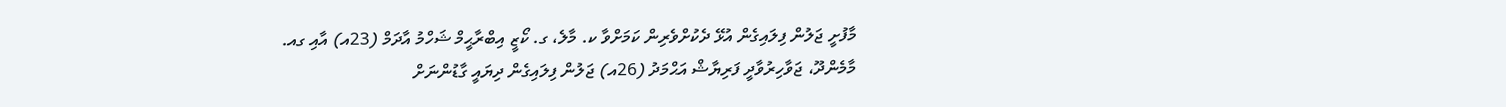މާފުށީ ޖަލުން ފިލައިގެން އުޅޭ ދެކުށްވެރިން ކަމަށްވާ ކ. މާލެ، ގ. ކޯޒީ އިބްރާޙީމް ޝަހްމު އާދަމް (23އ) އާއި ގއ. މާމެންދޫ، ޖަވާހިރުވާދީ ފަރިޔާޝް އަޙްމަދު (26އ) ޖަލުން ފިލައިގެން ދިޔައީ ގާޑުންނަށް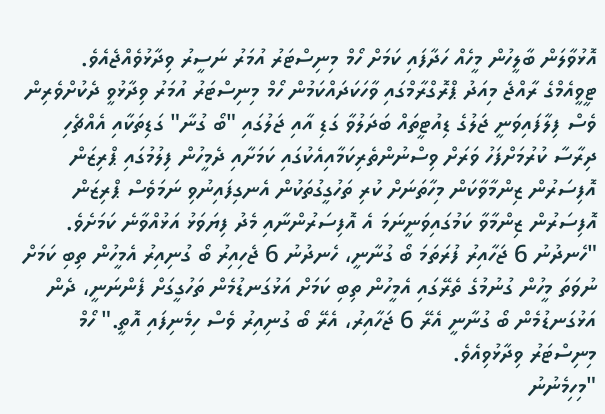އޮޅުވާލަން ބާލީހުން މީހެއް ހަދާފައި ކަމަށް ހޯމް މިނިސްޓަރު އުމަރު ނަސީރު ވިދާޅުވެއްޖެއެވެ.
ޓީވީއެމްގެ ރާއްޖެ މިއަދު ޕްރޮގްރާމްގައި ވާހަކަދައްކަމުން ހޯމް މިނިސްޓަރު އުމަރު ވިދާޅުވީ ދެކުށްވެރިން ވެސް ފިލާފައިވަނީ ޖަލުގެ ޑިއުޓީތައް ބަދަލުވާ ގަޑި އާއި ޖަލުގައި "ބޯ ގުނާ" ގަޑިތަކާއި އެއްޗެހި ދިރާސާ ކުރުމަށްފަހު ވަރަށް ވިސްނުންތެރިކަމާއިއެކުގައި ކަމަށާއި ދެމީހުން ފިލުމުގައި ޕްރިޒަން އޮފިސަރުން ޒިންމާވާކަން މިހާތަނަށް ކުރި ތަހުގީގުތަކުން އެނގިފައިނުވި ނަމަވެސް ޕްރިޒަން އޮފިސަރުން ޒިންމާވާ ކަމުގައިވަނީނަމަ އެ އޮފިސަރުންނާއި މެދު ފިޔަވަޅު އަޅުއްވާނެ ކަމަށެވެ.
"ހެނދުނު 6 ޖަހާއިރު ފުރަތަމަ ބޯ ގުނާނީ، ހެނދުނު 6 ޖެހިއިރު ބޯ ގުނިއިރު އެމީހުން ތިބި ކަމަށް ނުވަތަ މީހުން ގުނުމުގެ ތެރޭގައި އެމީހުން ތިބި ކަމަށް އަޅުގަނޑުމެން ތަހުގީގަށް ފެންނަނީ، ދެން އަޅުގަނޑުމެން ބޯ ގުނާނީ އެރޭ 6 ޖަހާއިރު، އެރޭ ބޯ ގުނިއިރު ވެސް ހިމެނިފައި އޮތީ." ހޯމް މިނިސްޓަރު ވިދާޅުވިއެވެ.
"މިހިމެނުނު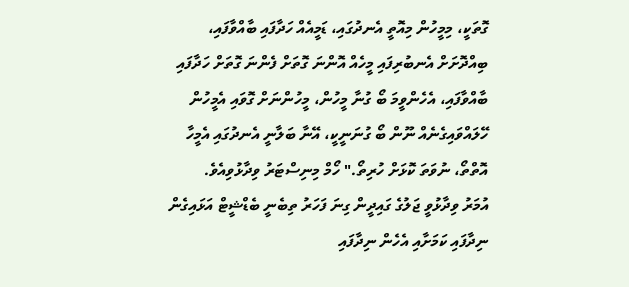ގޮތަކީ، މިމީހުން މިއޮތީ އެނދުގައި، ޑަމީއެއް ހަދާފައި ބާއްވާފައި، ބިއްދޮށަށް އެނބުރިފައި މީހެއް އޮންނަ ގޮތަށް ފެންނަ ގޮތަށް ހަދާފައި ބާއްވާފައި، އެހެންވީމަ ބޯ ގުނާ މީހުން، މީހުންނަށް ގޮވައި އެމީހުން ހޭލައްވައިގެނެއް ނޫން ބޯ ގުނަނީކީ، އޭނާ ބަލާނީ އެނދުގައި އެމީހާ އޮތްތޯ، ނުވަތަ ކޮޅަށް ހުރިތޯ." ހޯމް މިނިސްޓަރު ވިދާޅުވިއެވެ.
އުމަރު ވިދާޅުވީ ޖަލުގެ ގައިދީން ގިނަ ފަހަރު ތިބެނީ ބެޑްޝީޓް އަޅައިގެން ނިދާފައި ކަމަށާއި އެހެން ނިދާފައި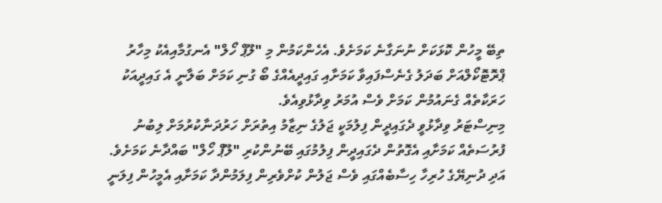ތިބޭ މީހުން ކޮޅަކަށް ނުނަގާނެ ކަމަށެވެ. އެހެންކަމުން މި "ލޫޕް ހޯލް" އެނގުމާއިއެކު މިހާރު ޕްރޮޓޮކޯލްއަށް ބަދަލު ގެނެސްފައިވާ ކަމަށާއި ގައިދީއެއްގެ ބޯ ގުނި ކަމަށް ބަލާނީ އެ ގައިދީއަކު ހަރަކާތެއް ގެނައުމުން ކަމަށް ވެސް އުމަރު ވިދާޅުވިއެވެ.
މިނިސްޓަރު ވިދާޅުވީ ދެގައިދީން ފިލުމަކީ ޖަލުގެ ނިޒާމު އިތުރަށް ހަރުދަނާކުރުމަށް ލިބުނު ފުރުސަތެއް ކަމަށާއި އެގޮތުން ދެގައިދީން ފިލުމުގައި ބޭނުންކުރި "ލޫޕް ހޯލް" ބައްދާނެ ކަމަށެވެ. އަދި ދުނިޔޭގެ ހުރިހާ ހިސާބެއްގައި ވެސް ޖަލުން ކުށްވެރިން ފިލަމުންދާ ކަމަށާއި އެމީހުން ފިލަނީ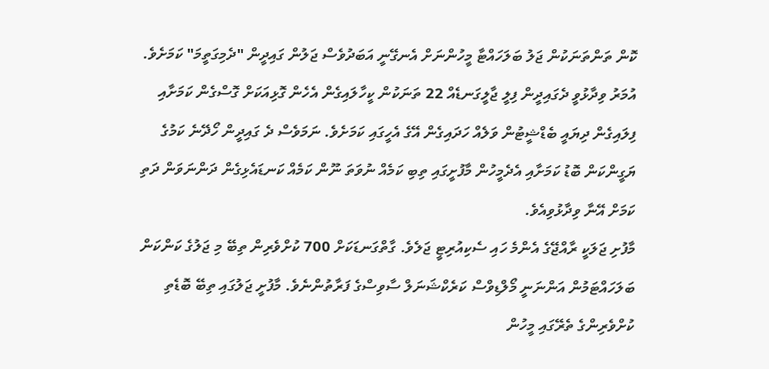ކޮން ތަންތަނަކުން ޖަލު ބަލަހައްޓާ މީހުންނަށް އެނގޭނީ އަބަދުވެސް ޖަލުން ގައިދީން "ދެމިގަތީމަ" ކަމަށެވެ.
އުމަރު ވިދާޅުވީ ދެގައިދީން ފިލީ ޖާލީގަނޑެއް 22 ތަނަކުން ކީހާލައިގެން އެހެން ގޮޅިއަކަށް ގޮސްގެން ކަމަށާއި ފިލައިގެން ދިޔައީ ބެޑްޝީޓުން ވަލެއް ހަދައިގެން އޭގެ އެހީގައި ކަމަށެވެ. ނަމަވެސް ދެ ގައިދީން ހޯދޭނެ ކަމުގެ ޔަގީންކަން ބޮޑު ކަމަށާއި އެދެމީހުން މާފުށީގައި ތިބި ކަމެއް ނުވަތަ ނޫން ކަމެއް ކަނޑައެޅިގެން ދަންނަވަން ދަތި ކަމަށް އޭނާ ވިދާޅުވިއެވެ.
މާފުށި ޖަލަކީ ރާއްޖޭގެ އެންމެ ހައި ސެކިއުރިޓީ ޖަލެވެ. ގާތްގަނޑަކަށް 700 ކުށްވެރިން ތިބޭ މި ޖަލުގެ ކަންކަން ބަލަހައްޓަމުން އަންނަނީ މޯލްޑިވްސް ކަރެކްޝަނަލް ސާވިސްގެ ފަރާތުންނެވެ. މާފުށީ ޖަލުގައި ތިބޭ ބޮޑެތި ކުށްވެރިންގެ ތެރޭގައި މީހުން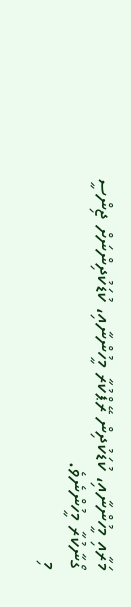މަރާއި މީހުންނާއި، ކުޑަކުދިން ރޭޕްކުރާ މީހުންނާއި، ކުޑަކުދިންނަށް ޖިންސީ ގޯނާކުރާ މީހުންނެވެ.
މި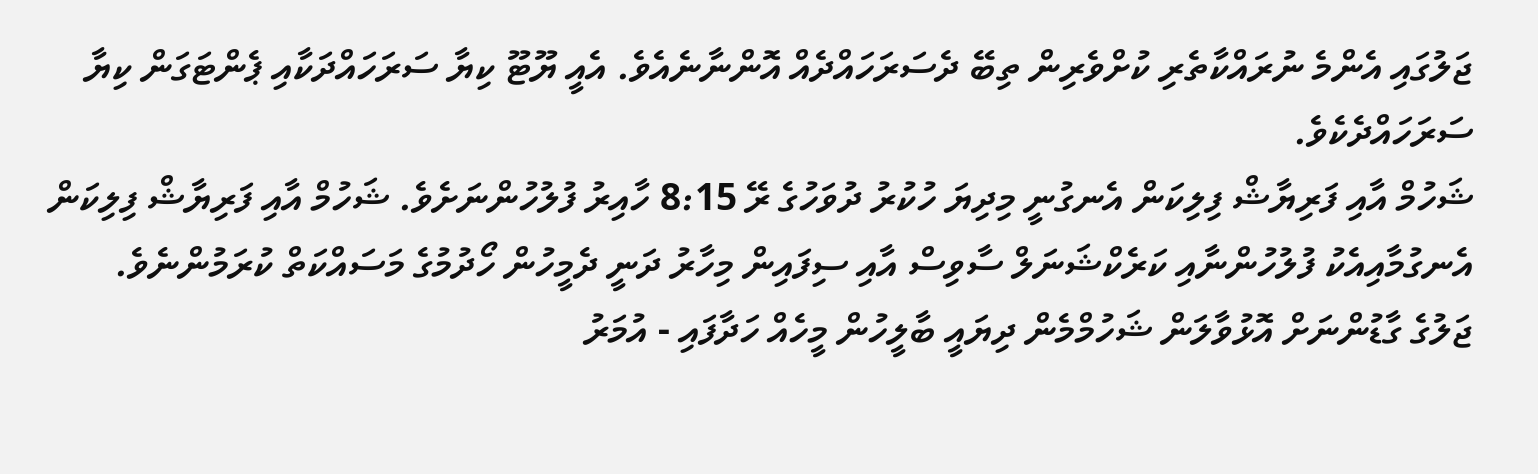ޖަލުގައި އެންމެ ނުރައްކާތެރި ކުށްވެރިން ތިބޭ ދެސަރަހައްދެއް އޮންނާނެއެވެ. އެއީ ޔޫޓޫ ކިޔާ ސަރަހައްދަކާއި ޕެންޓަގަން ކިޔާ ސަރަހައްދެކެވެ.
ޝަހުމް އާއި ފަރިޔާޝް ފިލިކަން އެނގުނީ މިދިޔަ ހުކުރު ދުވަހުގެ ރޭ 8:15 ހާއިރު ފުލުހުންނަށެވެ. ޝަހުމް އާއި ފަރިޔާޝް ފިލިކަން އެނގުމާއިއެކު ފުލުހުންނާއި ކަރެކްޝަނަލް ސާވިސް އާއި ސިފައިން މިހާރު ދަނީ ދެމީހުން ހޯދުމުގެ މަސައްކަތް ކުރަމުންނެވެ.
ޖަލުގެ ގާޑުންނަށް އޮޅުވާލަން ޝަހުމްމެން ދިޔައީ ބާލީހުން މީހެއް ހަދާފައި - އުމަރު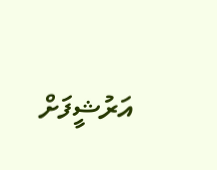އަރުޝީފަށް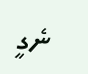ނެގީ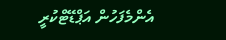އެންމެފަހުން އަޕްޑޭޓްކުރީ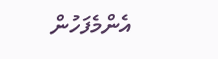އެންމެފަހުން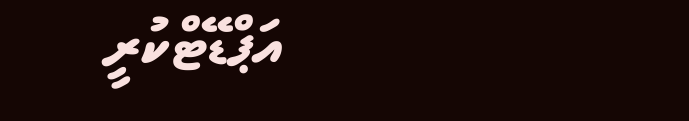އަޕްޑޭޓްކުރީ